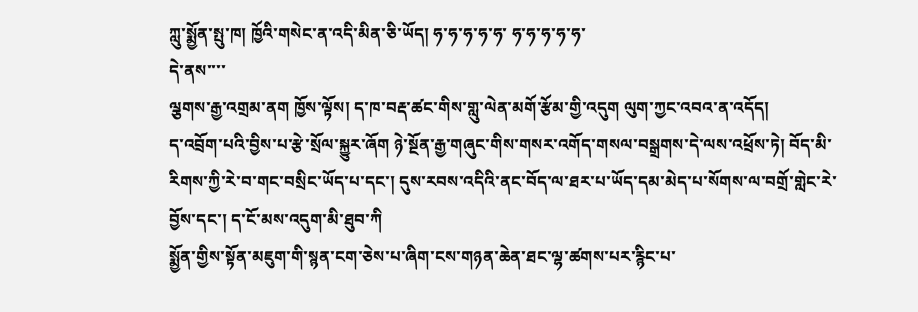ཀླུ་སྨྱོན་སྤུ་ཁ། ཁྱོའི་གསེང་ན་འདི་མིན་ཅི་ཡོད། ཧ་ཧ་ཧ་ཧ་ཧ་ ཧ་ཧ་ཧ་ཧ་ཧ་
དེ་ནས་་་་
ལྕགས་རྒྱ་འགྲམ་ནག ཁྱོས་ལྟོས། ད་ཁ་བརྡ་ཚང་གིས་གླུ་ལེན་མགོ་རྩོམ་གྱི་འདུག ལུག་ཀྱང་འབའ་ན་འདོད།
ད་འབྲོག་པའི་བྱིས་པ་རྩེ་སྲོལ་སྐྱུར་ཞོག ཉེ་སྔོན་རྒྱ་གཞུང་གིས་གསར་འགོད་གསལ་བསྒྲགས་དེ་ལས་འཕྲོས་ཏེ། བོད་མི་རིགས་ཀྱི་རེ་བ་གང་བསྲིང་ཡོད་པ་དང་། དུས་རབས་འདིའི་ནང་བོད་ལ་ཐར་པ་ཡོད་དམ་མེད་པ་སོགས་ལ་བགྲོ་གླེང་རེ་བྱོས་དང་། ད་ངོ་མས་འདུག་མི་ཐུབ་ཀི
སྨྱོན་གྱིས་སྟོན་མཇུག་གི་སྙན་ངག་ཅེས་པ་ཞིག་ངས་གཉན་ཆེན་ཐང་ལྷ་ཚགས་པར་རྙིང་པ་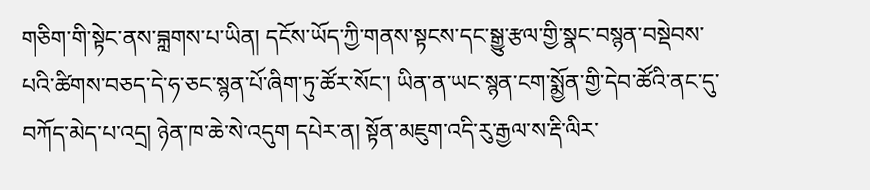གཅིག་གི་སྟེང་ནས་བྐླགས་པ་ཡིན། དངོས་ཡོད་ཀྱི་གནས་སྟངས་དང་སྒྱུ་རྩལ་གྱི་སྣང་བསྙན་བསྡེབས་པའི་ཚིགས་བཅད་དེ་ཧ་ཅང་སྙན་པོ་ཞིག་ཏུ་ཚོར་སོང་། ཡིན་ན་ཡང་སྙན་ངག་སྨྱོན་གྱི་དེབ་ཚོའི་ནང་དུ་བཀོད་མེད་པ་འདྲ། ཉེན་ཁ་ཆེ་སེ་འདུག དཔེར་ན། སྟོན་མཇུག་འདི་རུ་རྒྱལ་ས་རྡི་ལིར་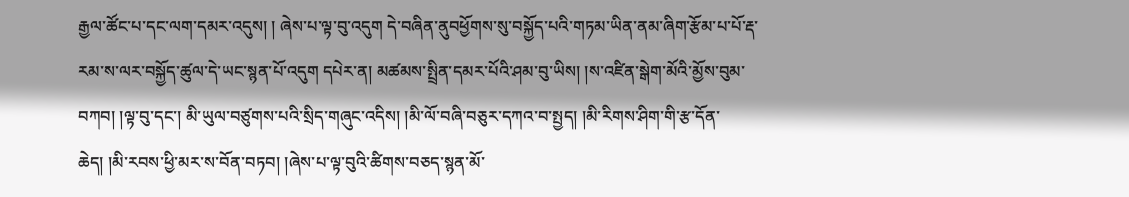རྒྱལ་ཚོང་པ་དང་ལག་དམར་འདུས། ། ཞེས་པ་ལྟ་བུ་འདུག དེ་བཞིན་ནུབཕྱོགས་སུ་བསྐྱོད་པའི་གཏམ་ཡིན་ནམ་ཞིག་རྩོམ་པ་པོ་རྡ་རམ་ས་ལར་བསྐྱོད་ཚུལ་དེ་ཡང་སྙན་པོ་འདུག དཔེར་ན། མཚམས་སྤྲིན་དམར་པོའི་ཤམ་བུ་ཡིས། །ས་འཛིན་སྒེག་མོའི་མྱོས་བུམ་བཀབ། །ལྟ་བུ་དང་། མི་ཡུལ་བཙུགས་པའི་སྲིད་གཞུང་འདིས། །མི་ལོ་བཞི་བཅུར་དཀའ་བ་སྤྱད། །མི་རིགས་ཤིག་གི་རྩ་དོན་ཆེད། །མི་རབས་ཕྱི་མར་ས་བོན་བཏབ། །ཞེས་པ་ལྟ་བུའི་ཚིགས་བཅད་སྙན་མོ་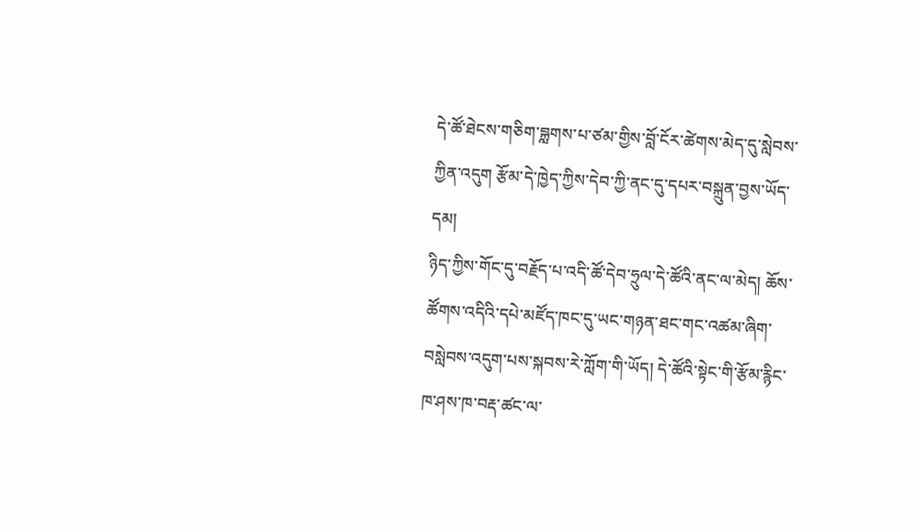དེ་ཚོ་ཐེངས་གཅིག་བྐླགས་པ་ཙམ་གྱིས་བློ་ངོར་ཚེགས་མེད་དུ་སླེབས་ཀྱིན་འདུག རྩོམ་དེ་ཁྱེད་ཀྱིས་དེབ་ཀྱི་ནང་དུ་དཔར་བསྐྲུན་བྱས་ཡོད་དམ།
ཉིད་ཀྱིས་གོང་དུ་བརྗོད་པ་འདི་ཚོ་དེབ་ཧྲུལ་དེ་ཚོའི་ནང་ལ་མེད། ཆོས་ཚོགས་འདིའི་དཔེ་མཛོད་ཁང་དུ་ཡང་གཉན་ཐང་གང་འཚམ་ཞིག་བསླེབས་འདུག་པས་སྐབས་རེ་ཀློག་གི་ཡོད། དེ་ཚོའི་སྟེང་གི་རྩོམ་རྙིང་ཁ་ཤས་ཁ་བརྡ་ཚང་ལ་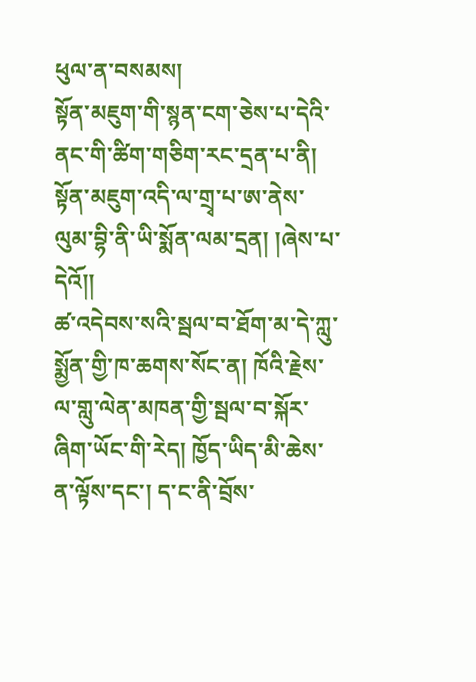ཕུལ་ན་བསམས།
སྟོན་མཇུག་གི་སྙན་ངག་ཅེས་པ་དེའི་ནང་གི་ཚིག་གཅིག་རང་དྲན་པ་ནི། སྟོན་མཇུག་འདི་ལ་གྲྭ་པ་ཨ་ནེས་ལུམ་བྷི་ནི་ཡི་སྨོན་ལམ་དྲན། །ཞེས་པ་དེའོ།།
ཚ་འདེབས་སའི་སྦལ་བ་ཐོག་མ་དེ་ཀླུ་སྨྱོན་གྱི་ཁ་ཆགས་སོང་ན། ཁོའི་རྗེས་ལ་གླུ་ལེན་མཁན་གྱི་སྦལ་བ་སྐོར་ཞིག་ཡོང་གི་རེད། ཁྱོད་ཡིད་མི་ཆེས་ན་ལྟོས་དང་། ད་ང་ནི་བྲོས་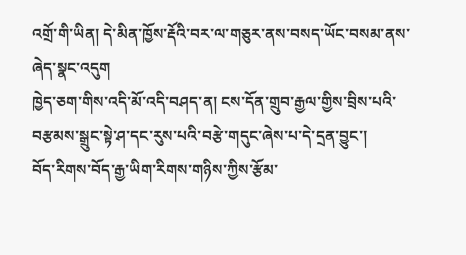འགྲོ་གི་ཡིན། དེ་མིན་ཁྱོས་རྡོའི་བར་ལ་གཅུར་ནས་བསད་ཡོང་བསམ་ནས་ཞེད་སྣང་འདུག
ཁྱེད་ཅག་གིས་འདི་མོ་འདི་བཤད་ན། ངས་དོན་གྲུབ་རྒྱལ་གྱིས་བྲིས་པའི་བརྩམས་སྒྲུང་སྟེ་ཤ་དང་རུས་པའི་བརྩེ་གདུང་ཞེས་པ་དེ་དྲན་བྱུང་།
བོད་རིགས་བོད་རྒྱ་ཡིག་རིགས་གཉིས་ཀྱིས་རྩོམ་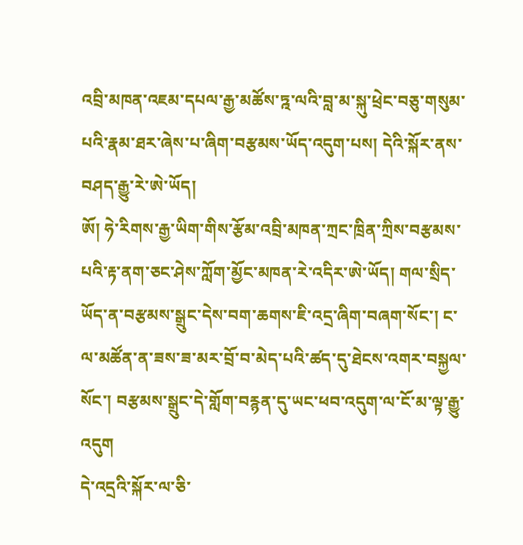འབྲི་མཁན་འཇམ་དཔལ་རྒྱ་མཚོས་ཏྰ་ལའི་བླ་མ་སྐུ་ཕྲེང་བཅུ་གསུམ་པའི་རྣམ་ཐར་ཞེས་པ་ཞིག་བརྩམས་ཡོད་འདུག་པས། དེའི་སྐོར་ནས་བཤད་རྒྱུ་རེ་ཨེ་ཡོད།
ཨོ། ཧེ་རིགས་རྒྱ་ཡིག་གིས་རྩོམ་འབྲི་མཁན་ཀྲང་ཁྲིན་ཀྲིས་བརྩམས་པའི་རྟ་ནག་ཅང་ཤེས་ཀློག་མྱོང་མཁན་རེ་འདིར་ཨེ་ཡོད། གལ་སྲིད་ཡོད་ན་བརྩམས་སྒྲུང་དེས་བག་ཆགས་ཇི་འདྲ་ཞིག་བཞག་སོང་། ང་ལ་མཚོན་ན་ཟས་ཟ་མར་བྲོ་བ་མེད་པའི་ཚད་དུ་ཐེངས་འགར་བསྐྱལ་སོང་། བརྩམས་སྒྲུང་དེ་གློག་བརྙན་དུ་ཡང་ཕབ་འདུག་ལ་ངོ་མ་ལྟ་རྒྱུ་འདུག
དེ་འདྲའི་སྐོར་ལ་ཅི་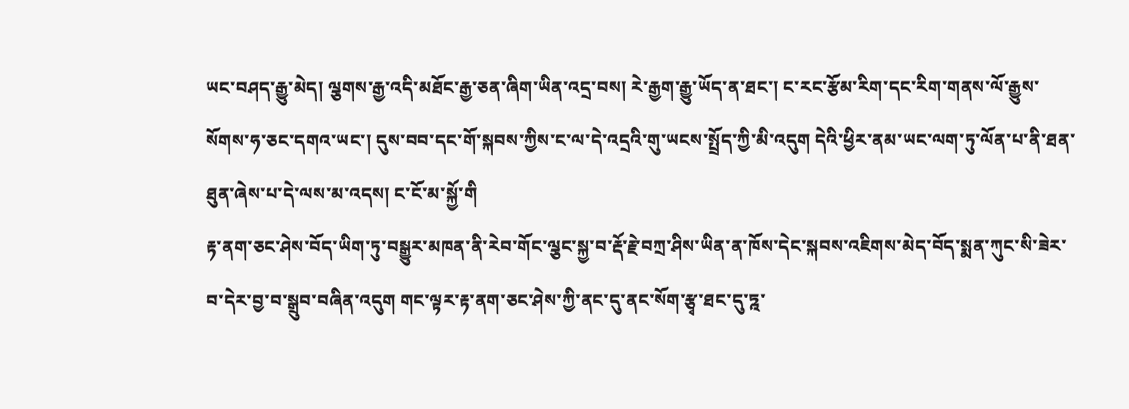ཡང་བཤད་རྒྱུ་མེད། ལྕགས་རྒྱ་འདི་མཐོང་རྒྱ་ཅན་ཞིག་ཡིན་འདྲ་བས། རེ་རྒྱག་རྒྱུ་ཡོད་ན་ཐང་། ང་རང་རྩོམ་རིག་དང་རིག་གནས་ལོ་རྒྱུས་སོགས་ཧ་ཅང་དགའ་ཡང་། དུས་བབ་དང་གོ་སྐབས་ཀྱིས་ང་ལ་དེ་འདྲའི་གུ་ཡངས་སྤྲོད་ཀྱི་མི་འདུག དེའི་ཕྱིར་ནམ་ཡང་ལག་ཏུ་ལོན་པ་ནི་ཐན་ཐུན་ཞེས་པ་དེ་ལས་མ་འདས། ང་ངོ་མ་སྐྱོ་གི
རྟ་ནག་ཅང་ཤེས་བོད་ཡིག་ཏུ་བསྒྱུར་མཁན་ནི་རེབ་གོང་ལྕང་སྐྱ་བ་རྡོ་རྗེ་བཀྲ་ཤིས་ཡིན་ན་ཁོས་དེང་སྐབས་འཇིགས་མེད་བོད་སྨན་ཀུང་སི་ཟེར་བ་དེར་བྱ་བ་སྒྲུབ་བཞིན་འདུག གང་ལྟར་རྟ་ནག་ཅང་ཤེས་ཀྱི་ནང་དུ་ནང་སོག་རྩྭ་ཐང་དུ་ཏྰ་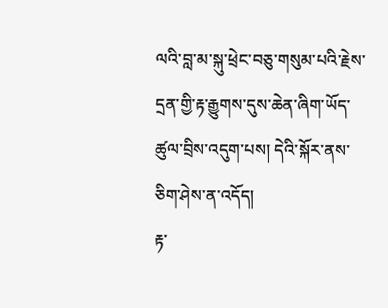ལའི་བླ་མ་སྐུ་ཕྲེང་བཅུ་གསུམ་པའི་རྗེས་དྲན་གྱི་རྟ་རྒྱུགས་དུས་ཆེན་ཞིག་ཡོད་ཚུལ་བྲིས་འདུག་པས། དེའི་སྐོར་ནས་ཅིག་ཤེས་ན་འདོད།
རྟ་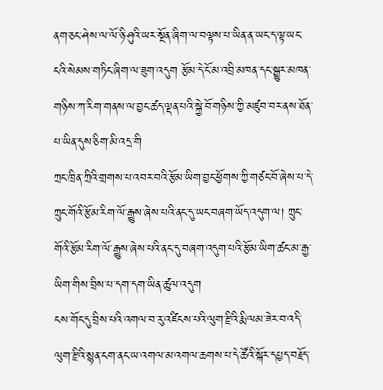ནག་ཅང་ཤེས་ལ་ལོ་ཉི་ཤུའི་ཡར་སྔོན་ཞིག་ལ་བལྟས་པ་ཡིན་ན་ཡང་ད་ལྟ་ཡང་ངའི་སེམས་གཏིང་ཞིག་ལ་ཟུག་འདུག རྩོམ་དེ་ངོ་མ་འབྲི་མཁན་དང་སྒྱུར་མཁན་གཉིས་ཀ་རིག་གནས་ལ་བྱང་ཚད་ལྡན་པའི་སྐྱེ་བོ་གཉིས་ཀྱི་མཛུབ་བར་ནས་ཐོན་པ་ཡིན་དུས་ཅིག་མི་འདྲ་གི
ཀྲང་ཁྲིན་ཀྲིའི་གྲགས་པ་འབར་བའི་རྩོམ་ཡིག་བྱང་ཕྱོགས་ཀྱི་གཙང་བོ་ཞེས་པ་དེ་ཀྲུང་གོའི་རྩོམ་རིག་ལོ་རྒྱུས་ཞེས་པའི་ནང་དུ་ཡང་བཞག་ཡོད་འདུག་ལ། ཀྲུང་གོའི་རྩོམ་རིག་ལོ་རྒྱུས་ཞེས་པའི་ནང་དུ་བཞག་འདུག་པའི་རྩོམ་ཡིག་ཚང་མ་རྒྱ་ཡིག་གིས་བྲིས་པ་དག་དག་ཡིན་ཚུལ་འདུག
ངས་གོང་དུ་བྲིས་པའི་འགལ་བ་རུ་འཛིངས་པའི་ལུག་རྫིའི་རྨི་ལམ་ཟེར་བ་འདི་ལུག་རྫིའི་སྙན་ངག་ནང་ཡ་འགལ་མ་འགལ་ཆགས་པ་དེ་ཚོའི་སྐོར་དཔྱད་བརྗོད་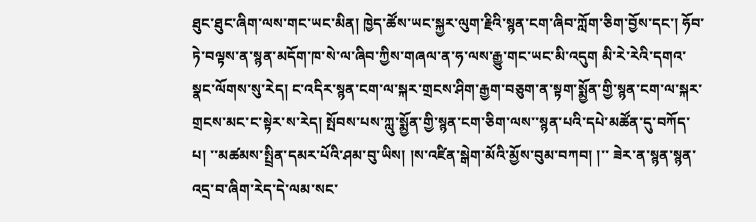ཐུང་ཐུང་ཞིག་ལས་གང་ཡང་མིན། ཁྱེད་ཚོས་ཡང་སྐྱར་ལུག་རྗིའི་སྙན་ངག་ཞིབ་ཀློག་ཅིག་བྱོས་དང་། ཧོབ་ཏེ་བལྟས་ན་སྙན་མདོག་ཁ་སེ་ལ་ཞིབ་ཀྱིས་གཞལ་ན་ཧ་ལས་རྒྱུ་གང་ཡང་མི་འདུག མི་རེ་རེའི་དགའ་སྣང་ལོགས་སུ་རེད། ང་འདིར་སྙན་ངག་ལ་སྐར་གྲངས་ཤིག་རྒྱག་བཅུག་ན་སྟག་སྨྱོན་གྱི་སྙན་ངག་ལ་སྐར་གྲངས་མང་ང་སྟེར་ས་རེད། སྤོབས་པས་ཀླུ་སྨྱོན་གྱི་སྙན་ངག་ཅིག་ལས་་སྙན་པའི་དཔེ་མཚོན་དུ་བཀོད་པ། ་་མཚམས་སྤྲིན་དམར་པོའི་ཤམ་བུ་ཡིས། །ས་འཛིན་སྒེག་མོའི་མྱོས་བུམ་བཀབ། །་་ ཟེར་ན་སྙན་སྙན་འདྲ་བ་ཞིག་རེད་དེ་ལམ་སང་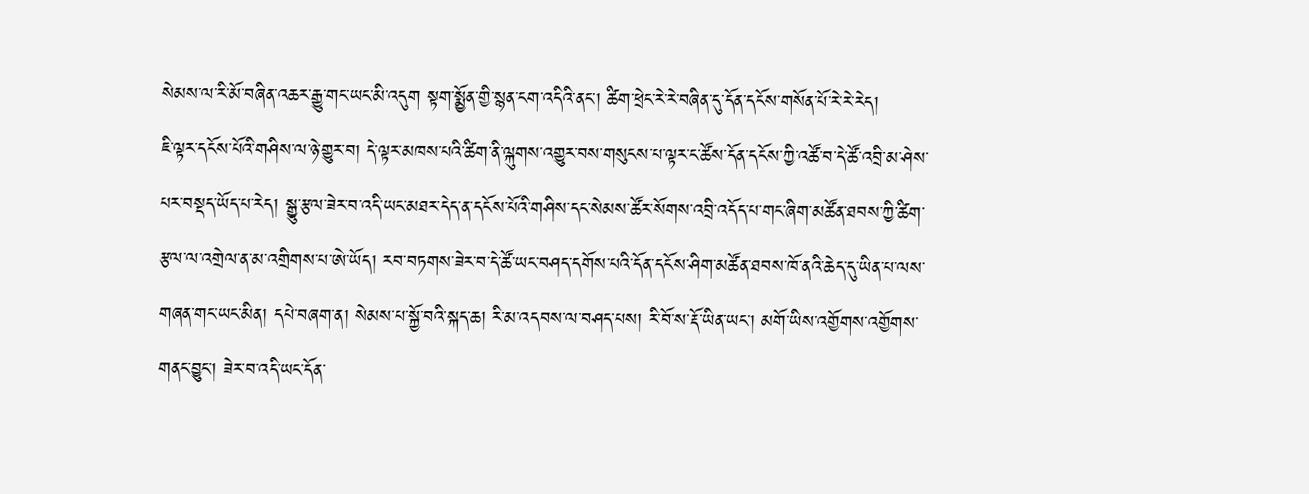སེམས་ལ་རི་མོ་བཞིན་འཆར་རྒྱུ་གང་ཡང་མི་འདུག སྟག་སྨྱོན་གྱི་སྙན་ངག་འདིའི་ནང་། ཚིག་ཕྲེང་རེ་རེ་བཞིན་དུ་དོན་དངོས་གསོན་པོ་རེ་རེ་རེད།
ཇི་ལྟར་དངོས་པོའི་གཤིས་ལ་ཉེ་གྱུར་བ། དེ་ལྟར་མཁས་པའི་ཚིག་ནི་ལྐུགས་འགྱུར་བས་གསུངས་པ་ལྟར་ང་ཚོས་དོན་དངོས་ཀྱི་འཚོ་བ་དེ་ཚོ་འབྲི་མ་ཤེས་པར་བསྡད་ཡོད་པ་རེད། སྒྱུ་རྩལ་ཟེར་བ་འདི་ཡང་མཐར་དེད་ན་དངོས་པོའི་གཤིས་དང་སེམས་ཚོར་སོགས་འབྲི་འདོད་པ་གང་ཞིག་མཚོན་ཐབས་ཀྱི་ཚིག་རྩལ་ལ་འགྲེལ་ན་མ་འགྲིགས་པ་ཨེ་ཡོད། རབ་བཏགས་ཟེར་བ་དེ་ཚོ་ཡང་བཤད་དགོས་པའི་དོན་དངོས་ཤིག་མཚོན་ཐབས་ཁོ་ནའི་ཆེད་དུ་ཡིན་པ་ལས་གཞན་གང་ཡང་མིན། དཔེ་བཞག་ན། སེམས་པ་སྐྱོ་བའི་སྐད་ཆ། རི་མ་འདབས་ལ་བཤད་པས། རི་བོ་ས་རྡོ་ཡིན་ཡང་། མགོ་ཡིས་འགྱོགས་འགྱོགས་གནང་བྱུང་། ཟེར་བ་འདི་ཡང་དོན་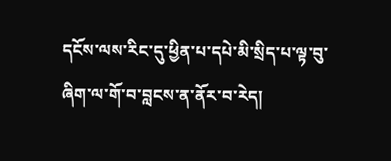དངོས་ལས་རིང་དུ་ཕྱིན་པ་དཔེ་མི་སྲིད་པ་ལྟ་བུ་ཞིག་ལ་གོ་བ་བླངས་ན་ནོར་བ་རེད།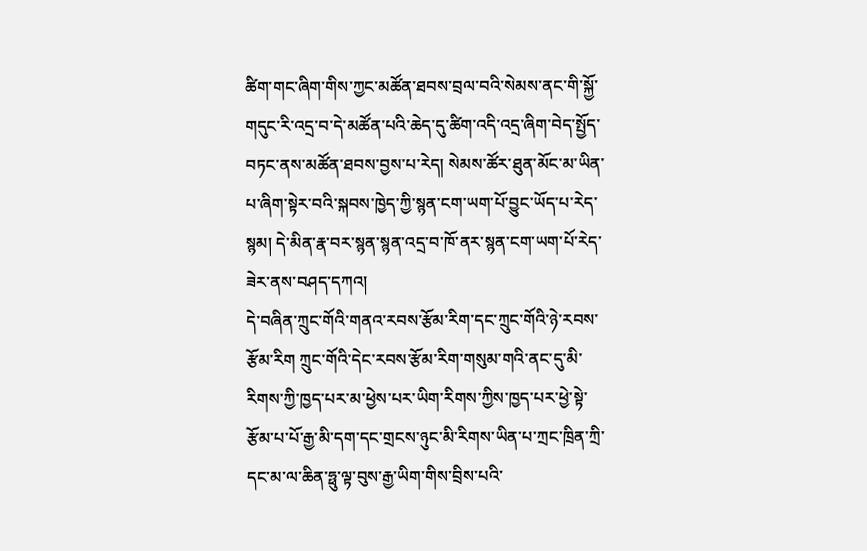ཚིག་གང་ཞིག་གིས་ཀྱང་མཚོན་ཐབས་བྲལ་བའི་སེམས་ནང་གི་སྐྱོ་གདུང་རི་འདྲ་བ་དེ་མཚོན་པའི་ཆེད་དུ་ཚིག་འདི་འདྲ་ཞིག་བེད་སྤྱོད་བཏང་ནས་མཚོན་ཐབས་བྱས་པ་རེད། སེམས་ཚོར་ཐུན་མོང་མ་ཡིན་པ་ཞིག་སྟེར་བའི་སྐབས་ཁྱེད་ཀྱི་སྙན་ངག་ཡག་པོ་བྱུང་ཡོད་པ་རེད་སྙམ། དེ་མིན་རྣ་བར་སྙན་སྙན་འདྲ་བ་ཁོ་ནར་སྙན་ངག་ཡག་པོ་རེད་ཟེར་ནས་བཤད་དཀའ།
དེ་བཞིན་ཀྲུང་གོའི་གནའ་རབས་རྩོམ་རིག་དང་ཀྲུང་གོའི་ཉེ་རབས་རྩོམ་རིག ཀྲུང་གོའི་དེང་རབས་རྩོམ་རིག་གསུམ་གའི་ནང་དུ་མི་རིགས་ཀྱི་ཁྱད་པར་མ་ཕྱེས་པར་ཡིག་རིགས་ཀྱིས་ཁྱད་པར་ཕྱེ་སྟེ་རྩོམ་པ་པོ་རྒྱ་མི་དག་དང་གྲངས་ཉུང་མི་རིགས་ཡིན་པ་ཀྲང་ཁྲིན་ཀྲི་དང་མ་ལ་ཆིན་ཧྥུ་ལྟ་བུས་རྒྱ་ཡིག་གིས་བྲིས་པའི་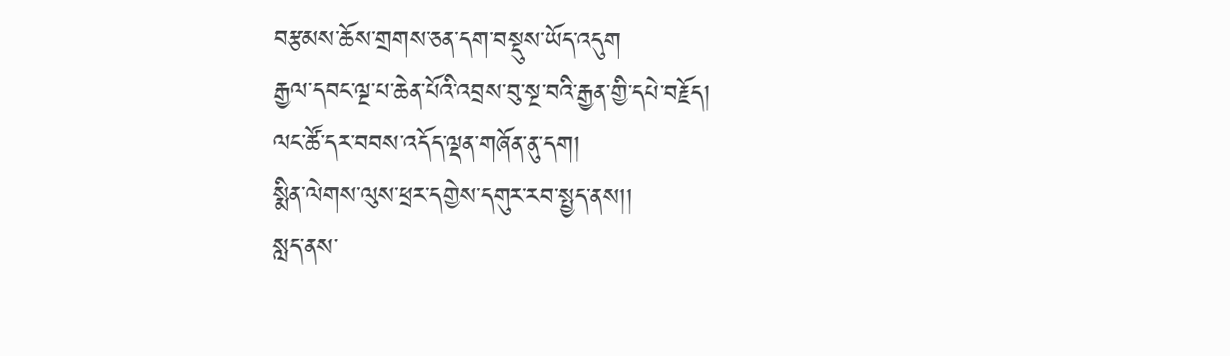བརྩམས་ཆོས་གྲགས་ཅན་དག་བསྡུས་ཡོད་འདུག
རྒྱལ་དབང་ལྔ་པ་ཆེན་པོའི་འབྲས་བུ་སྔ་བའི་རྒྱན་གྱི་དཔེ་བརྗོད།
ལང་ཚོ་དར་བབས་འདོད་ལྡན་གཞོན་ནུ་དག།
སྨིན་ལེགས་ལུས་ཕྲར་དགྱེས་དགུར་རབ་སྤྱད་ནས།།
སླད་ནས་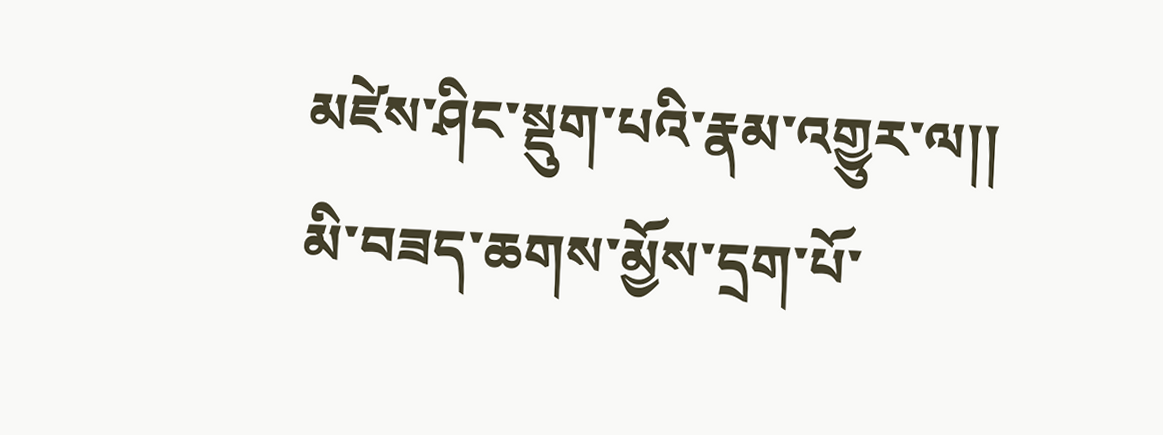མཛེས་ཤིང་སྡུག་པའི་རྣམ་འགྱུར་ལ།།
མི་བཟད་ཆགས་མྱོས་དྲག་པོ་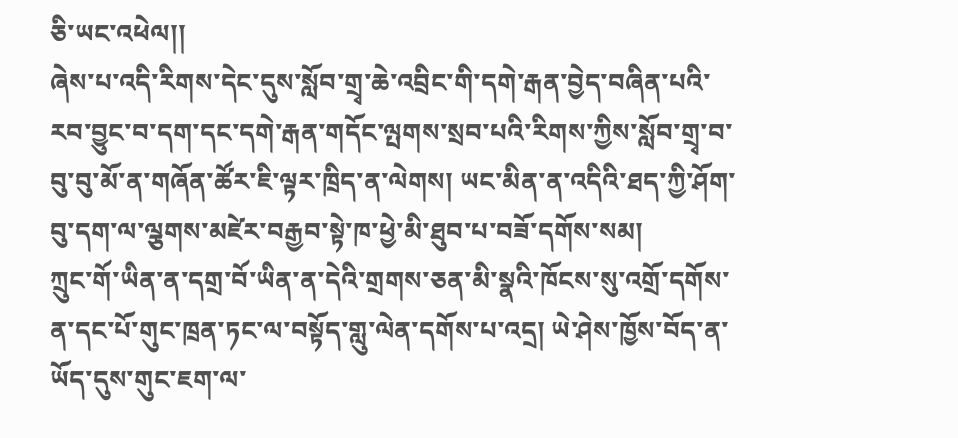ཅི་ཡང་འཕེལ།།
ཞེས་པ་འདི་རིགས་དེང་དུས་སློབ་གྲྭ་ཆེ་འབྲིང་གི་དགེ་རྒན་བྱེད་བཞིན་པའི་རབ་བྱུང་བ་དག་དང་དགེ་རྒན་གདོང་ལྤགས་སྲབ་པའི་རིགས་ཀྱིས་སློབ་གྲྭ་བ་བུ་བུ་མོ་ན་གཞོན་ཚོར་ཇི་ལྟར་ཁྲིད་ན་ལེགས། ཡང་མིན་ན་འདིའི་ཐད་ཀྱི་ཤོག་བུ་དག་ལ་ལྕགས་མཛེར་བརྒྱབ་སྟེ་ཁ་ཕྱེ་མི་ཐུབ་པ་བཟོ་དགོས་སམ།
ཀྲུང་གོ་ཡིན་ན་དགྲ་བོ་ཡིན་ན་དེའི་གྲགས་ཅན་མི་སྣའི་ཁོངས་སུ་འགྲོ་དགོས་ན་དང་པོ་གུང་ཁྲན་ཏང་ལ་བསྟོད་གླུ་ལེན་དགོས་པ་འདྲ། ཡེ་ཤེས་ཁྱོས་བོད་ན་ཡོད་དུས་གུང་ཇག་ལ་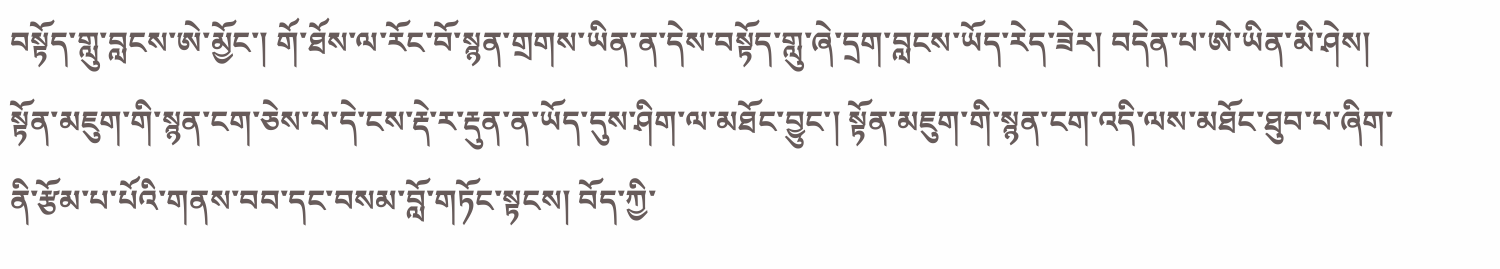བསྟོད་གླུ་བླངས་ཨེ་མྱོང་། གོ་ཐོས་ལ་རོང་བོ་སྙན་གྲགས་ཡིན་ན་དེས་བསྟོད་གླུ་ཞེ་དྲག་བླངས་ཡོད་རེད་ཟེར། བདེན་པ་ཨེ་ཡིན་མི་ཤེས།
སྟོན་མཇུག་གི་སྙན་ངག་ཅེས་པ་དེ་ངས་རྡེ་ར་རྡུན་ན་ཡོད་དུས་ཤིག་ལ་མཐོང་བྱུང་། སྟོན་མཇུག་གི་སྙན་ངག་འདི་ལས་མཐོང་ཐུབ་པ་ཞིག་ནི་རྩོམ་པ་པོའི་གནས་བབ་དང་བསམ་བློ་གཏོང་སྟངས། བོད་ཀྱི་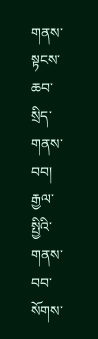གནས་སྟངས་ཆབ་སྲིད་གནས་བབ། རྒྱལ་སྤྱིའི་གནས་བབ་སོགས་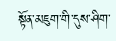སྟོན་མཇུག་གི་དུས་ཤིག་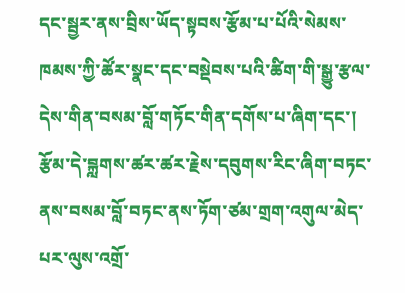དང་སྦྱར་ནས་བྲིས་ཡོད་སྟབས་རྩོམ་པ་པོའི་སེམས་ཁམས་ཀྱི་ཚོར་སྣང་དང་བསྡེབས་པའི་ཚིག་གི་སྒྱུ་རྩལ་དེས་གིན་བསམ་བློ་གཏོང་གིན་དགོས་པ་ཞིག་དང་། རྩོམ་དེ་བྐླགས་ཚར་ཚར་རྗེས་དབུགས་རིང་ཞིག་བཏང་ནས་བསམ་བློ་བཏང་ནས་ཏོག་ཙམ་གྲག་འགུལ་མེད་པར་ལུས་འགྲོ་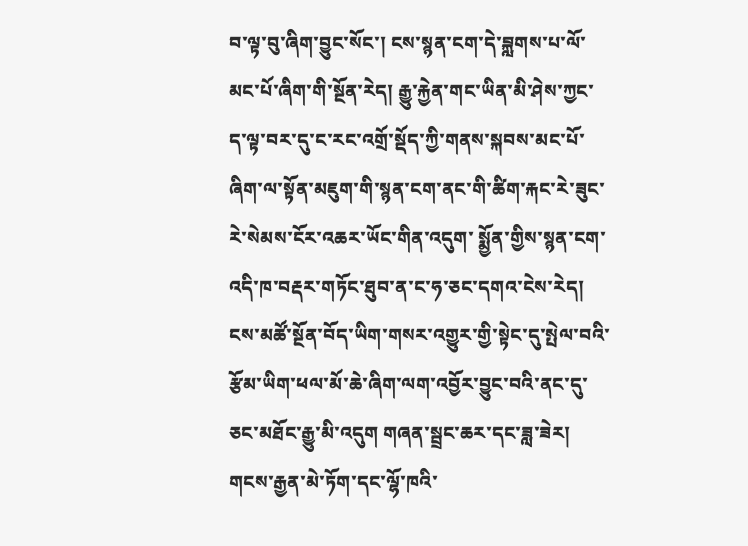བ་ལྟ་བུ་ཞིག་བྱུང་སོང་། ངས་སྙན་ངག་དེ་བྐླགས་པ་ལོ་མང་པོ་ཞིག་གི་སྔོན་རེད། རྒྱུ་རྐྱེན་གང་ཡིན་མི་ཤེས་ཀྱང་ད་ལྟ་བར་དུ་ང་རང་འགྲོ་སྡོད་ཀྱི་གནས་སྐབས་མང་པོ་ཞིག་ལ་སྟོན་མཇུག་གི་སྙན་ངག་ནང་གི་ཚིག་རྐང་རེ་ཟུང་རེ་སེམས་ངོར་འཆར་ཡོང་གིན་འདུག་ སྨྱོན་གྱིས་སྙན་ངག་འདི་ཁ་བརྡར་གཏོང་ཐུབ་ན་ང་ཧ་ཅང་དགའ་ངེས་རེད།
ངས་མཚོ་སྔོན་བོད་ཡིག་གསར་འགྱུར་གྱི་སྟེང་དུ་སྤེལ་བའི་རྩོམ་ཡིག་ཕལ་མོ་ཆེ་ཞིག་ལག་འབྱོར་བྱུང་བའི་ནང་དུ་ཅང་མཐོང་རྒྱུ་མི་འདུག གཞན་སྦྲང་ཆར་དང་ཟླ་ཟེར། གངས་རྒྱན་མེ་ཏོག་དང་ལྷོ་ཁའི་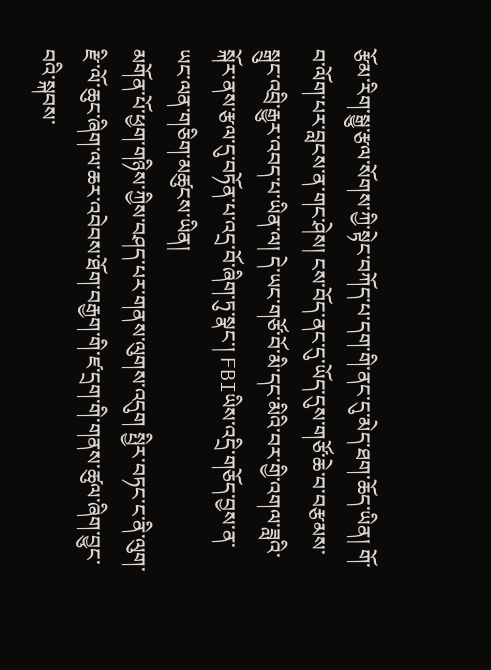རྩོམ་རིག་སྒྱུ་རྩལ་སོགས་ཀྱི་སྟེང་བཀོད་པ་དག་གི་ནང་དུ་མེད་ཐག་ཆོད་ཡིན། གོ་བ་ལོག་པར་བླངས་ན་གང་ཤེས། ངས་བོད་ནང་དུ་ཡོད་དུས་གཙོ་ཆེ་བ་བརྩམས་སྒྲུང་འབྲི་རྒྱུར་འབད་པ་ཡིན་ལ། དེ་ཡང་གཙོ་བོ་མི་དང་མིའི་བར་གྱི་འགལ་ཟླའི་སྐོར་ནས་རྩལ་དུ་བཏོན་པ་འདྲ་བོ་ཞིག་ཏུ་སྣང་། FBIཡིས་འདྲི་གཅོད་བྱས་ན་ཡང་ལན་གཅིག་མཚུངས་ཡིན།
མགོན་པོ་ཕྱག་གཉིས་ཀྱིས་བཤད་པར་གནས་ལུགས་འདུག སྤྱིར་བཏང་ང་ནི་ལུག་རྫི་ལོ་ཆུང་ཞིག་ལ་ཆར་འབེབས་ཐོག་བརྒྱག་གི་ཛ་དྲག་གི་གནས་ཚུལ་ཞིག་བྱུང་བའི་སྐབས་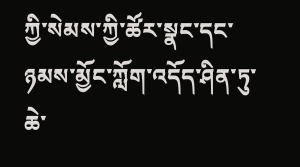ཀྱི་སེམས་ཀྱི་ཚོར་སྣང་དང་ཉམས་མྱོང་ཀློག་འདོད་ཤིན་ཏུ་ཆེ་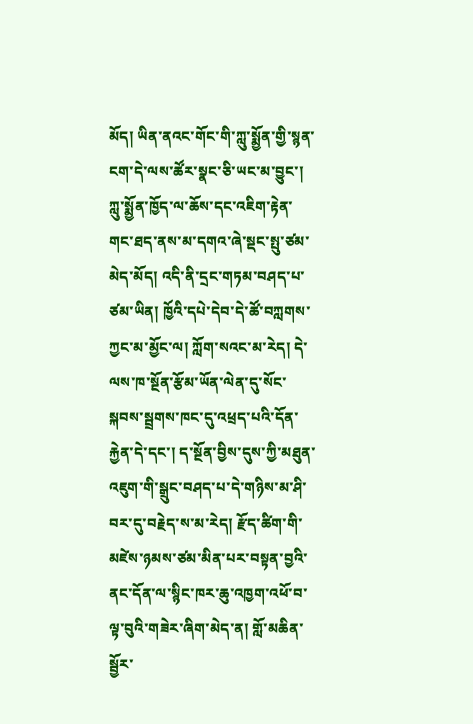མོད། ཡིན་ནའང་གོང་གི་ཀླུ་སྨྱོན་གྱི་སྙན་ངག་དེ་ལས་ཚོར་སྣང་ཅི་ཡང་མ་བྱུང་། ཀླུ་སྨྱོན་ཁྱོད་ལ་ཆོས་དང་འཇིག་རྟེན་གང་ཐད་ནས་མ་དགའ་ཞེ་སྡང་སྤུ་ཙམ་མེད་མོད། འདི་ནི་དྲང་གཏམ་བཤད་པ་ཙམ་ཡིན། ཁྱོའི་དཔེ་དེབ་དེ་ཚོ་བཀླགས་ཀྱང་མ་མྱོང་ལ། ཀློག་སའང་མ་རེད། དེ་ལས་ཁ་སྔོན་རྩོམ་ཡོན་ལེན་དུ་སོང་སྐབས་སྦྲགས་ཁང་དུ་འཕྲད་པའི་དོན་རྐྱེན་དེ་དང་། ད་སྔོན་བྱིས་དུས་ཀྱི་མཐུན་འཇུག་གི་སྒྲུང་བཤད་པ་དེ་གཉིས་མ་ཤི་བར་དུ་བརྗེད་ས་མ་རེད། རྫོད་ཚིག་གི་མཛེས་ཉམས་ཙམ་མིན་པར་བསྟན་བྱའི་ནང་དོན་ལ་སྙིང་ཁར་ཆུ་འཁྱག་འཕོ་བ་ལྟ་བུའི་གཟེར་ཞིག་མེད་ན། གློ་མཆིན་སྦྱོར་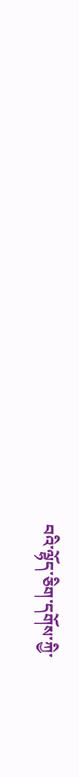བའི་ལྷོད་ཅིག་དགོས་ཀྱི་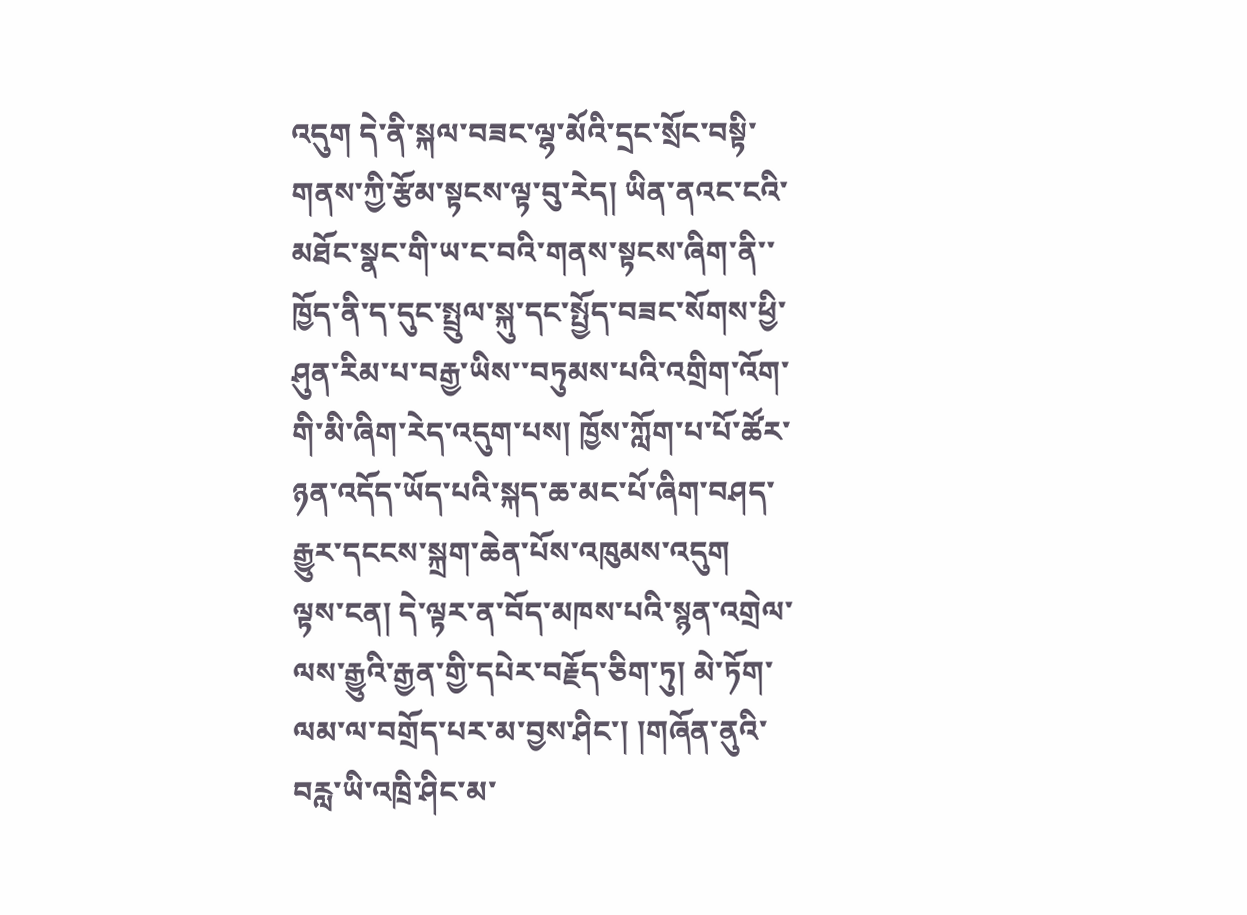འདུག དེ་ནི་སྐལ་བཟང་ལྷ་མོའི་དྲང་སྲོང་བསྟི་གནས་ཀྱི་རྩོམ་སྟངས་ལྟ་བུ་རེད། ཡིན་ནའང་ངའི་མཐོང་སྣང་གི་ཡ་ང་བའི་གནས་སྟངས་ཞིག་ནི་་ཁྱོད་ནི་ད་དུང་སྤྲུལ་སྐུ་དང་སྤྱོད་བཟང་སོགས་ཕྱི་ཤུན་རིམ་པ་བརྒྱ་ཡིས་་བཏུམས་པའི་འགྲིག་འོག་གི་མི་ཞིག་རེད་འདུག་པས། ཁྱོས་ཀློག་པ་པོ་ཚོར་ཉན་འདོད་ཡོད་པའི་སྐད་ཆ་མང་པོ་ཞིག་བཤད་རྒྱུར་དངངས་སྐྲག་ཆེན་པོས་འཁུམས་འདུག
ལྟས་ངན། དེ་ལྟར་ན་བོད་མཁས་པའི་སྙན་འགྲེལ་ལས་རྒྱུའི་རྒྱན་གྱི་དཔེར་བརྗོད་ཅིག་ཏུ། མེ་ཏོག་ལམ་ལ་བགྲོད་པར་མ་བྱས་ཤིང་། །གཞོན་ནུའི་བརླ་ཡི་འཁྲི་ཤིང་མ་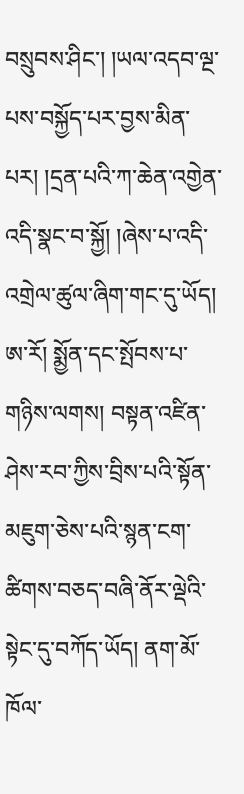བསྲུབས་ཤིང་། །ཡལ་འདབ་ལྔ་པས་བསྐྱོད་པར་བྱས་མིན་པར། །དྲན་པའི་ཀ་ཆེན་འགྱེན་འདི་སྣང་བ་སྐྱོ། །ཞེས་པ་འདི་འགྲེལ་ཚུལ་ཞིག་གང་དུ་ཡོད།
ཨ་རོ། སྨྱོན་དང་སྤོབས་པ་གཉིས་ལགས། བསྟན་འཛིན་ཤེས་རབ་ཀྱིས་བྲིས་པའི་སྟོན་མཇུག་ཅེས་པའི་སྙན་ངག་ཚིགས་བཅད་བཞི་ནོར་ལྡེའི་སྟེང་དུ་བཀོད་ཡོད། ནག་མོ་ཁོལ་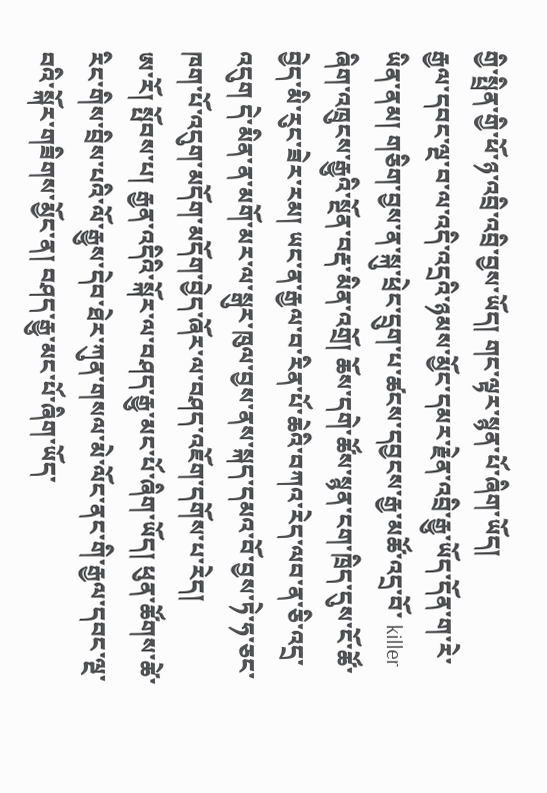གྱི་སྤྲིན་གྱི་ཕོ་ཉ་འབྲི་འབྲི་བྱས་ཡོད། གང་ལྟར་སྙན་པོ་ཞིག་ཡོད།
རྒྱལ་དབང་ལྔ་བ་ལ་འདི་འདྲའི་ཉམས་མྱོང་དམར་རྗེན་འབྲི་རྒྱུ་ཡོད་དོན་ག་རེ་ཡིན་ནམ། གཅིག་བྱས་ན་སྐུ་ཕྲེང་དྲུག་པ་ཚངས་དབྱངས་རྒྱ་མཚོ་འདྲ་བོ་ killer ཞིག་འཁྲུངས་རྒྱུའི་སྔོན་བརྡ་མིན་འགྲོ། ཆོས་དགེ་ཚོས་སྙན་ངག་ཁྲིད་དུས་ངོ་ཚོ་བྱེད་མི་རུང་ཟེར་རམ། ཡང་ན་རྒྱལ་བ་རིན་པོ་ཆེའི་བཀའ་རེད་ལབ་ན་ཅི་འདྲ་འདུག དེ་མིན་ན་མགོ་མར་ལ་སྒུར་ཁུལ་བྱས་ནས་སྐད་དམའ་བོ་བྱས་ཏེ་ཧ་ཅང་ཁག་པོ་འདུག་མདོག་མདོག་བྱེད་ཞོར་ལ་བཤད་འཇོག་དགོས་པ་རེད།
ཨ་རོ། སྤོབས་པ། རྒྱན་འདིའི་སྐོར་ལ་བཤད་རྒྱུ་མང་པོ་ཞིག་ཡོད། ཕུན་ཚོགས་ཚེ་རིང་གིས་བྲིས་པའི་ལོ་རྒྱུས་དེབ་ཐེར་ཀུན་གསལ་མེ་ལོང་ནང་གི་རྒྱལ་དབང་ལྔ་བའི་སྐོར་གཟིགས་མྱོང་ན། བཤད་རྒྱུ་མང་པོ་ཞིག་ཡོད་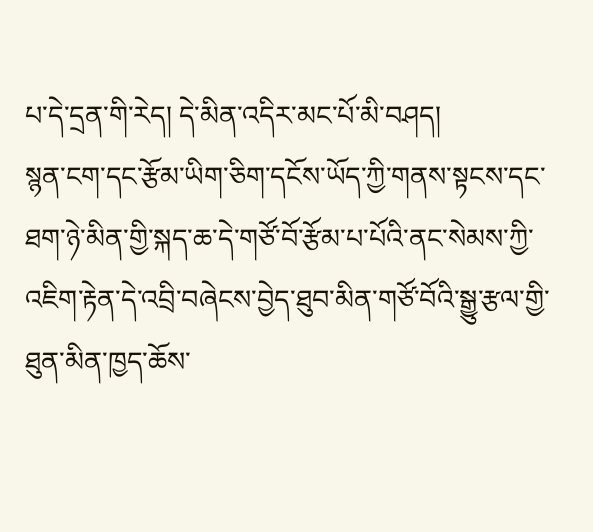པ་དེ་དྲན་གི་རེད། དེ་མིན་འདིར་མང་པོ་མི་བཤད།
སྙན་ངག་དང་རྩོམ་ཡིག་ཅིག་དངོས་ཡོད་ཀྱི་གནས་སྟངས་དང་ཐག་ཉེ་མིན་གྱི་སྐད་ཆ་དེ་གཙོ་བོ་རྩོམ་པ་པོའི་ནང་སེམས་ཀྱི་འཇིག་རྟེན་དེ་འབྲི་བཞེངས་བྱེད་ཐུབ་མིན་གཙོ་བོའི་སྒྱུ་རྩལ་གྱི་ཐུན་མིན་ཁྱད་ཆོས་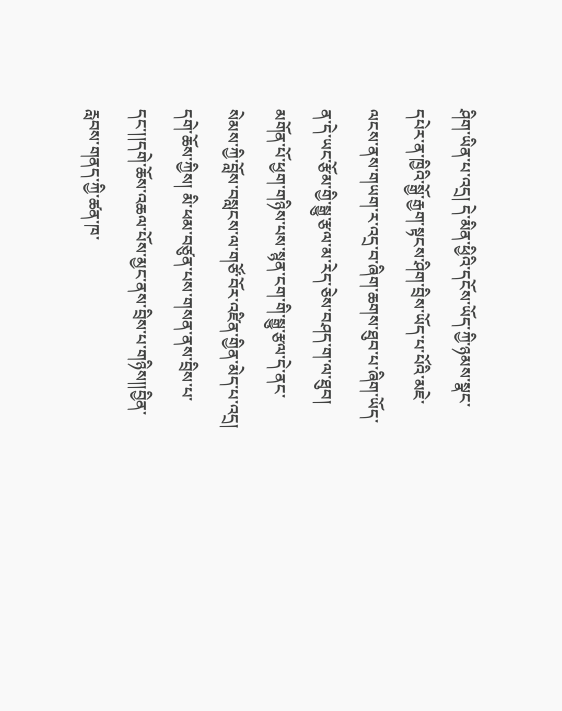ཤིག་ཡིན་པ་འདྲ། དེ་མིན་ཕྱིའི་དངོས་ཡོད་ཀྱི་ཉམས་སྣང་དཔེར་ན་ཁྱིའི་སྒྱོ་རྒྱག་སྟངས་ཤིག་བྲིས་ཡོད་པ་པོའི་མཇེ་ལངས་ནས་གཡག་ར་འདྲ་བ་ཞིག་ཆགས་ཐུབ་པ་ཞིག་ཡོད་ན་དེ་ཡང་རྩོམ་གྱི་སྒྱུ་རྩལ་མ་རེད་ཅེས་བཤད་ག་ལ་ཐུབ། མགོན་པོ་ཕྱག་གཉིས་པས་སྙན་ངག་གི་སྒྱུ་རྩལ་དེ་ནང་སེམས་ཀྱི་བློས་བསླངས་ལ་གཙོ་བོར་འཛིན་གྱིན་མེད་པ་འདྲ།
དགེ་ཆོས་ཀྱིས། མི་ཕམ་བཙུན་པས་གསན་ནས་བྲིས་པ་དང་།།དགེ་ཆོས་འཆལ་པོས་མྱང་ནས་བྲིས་པ་གཉིས།།བྱིན་རླབས་གནད་ཀྱི་ཚན་ཁ་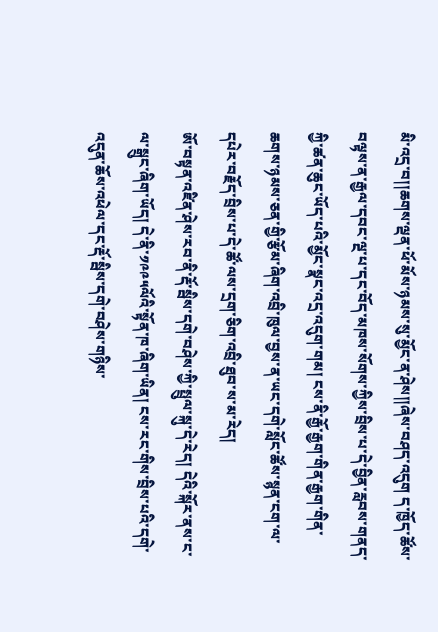མི་འདྲ་བ།།ཆགས་ལྡན་ཕོ་མོས་ཉམས་སུ་མྱོང་ན་ཤེས།།ཞེས་བཤད་འདུག ད་ཁྱོད་ཚོས་བལྟས་ན་རྒྱལ་དབང་ལྔ་པ་དང་བོད་མཁས་སོགས་ཀྱིས་བྲིས་པ་དེ་བྱིན་རླབས་གནད་ཀྱི་ཚན་ཆུང་ཡོད་པའི་མྱོང་སྣང་འདྲ་འདུག་གམ། ངས་ནི་རྒྱོ་རྒྱག་གིན་རྒྱག་གིན་ཆགས་ཉམས་ཅན་གྱི་རྩོམ་ཞིག་འབྲི་ཁུལ་བྱས་ན་ཡང་དགེ་སློང་ཚོས་སྙན་ངག་ལ་དཔེར་བརྗོད་བྲིས་པ་དེ་ཚོ་ལས་དྲག་ཅིག་འབྲི་ཐུབ་ས་མ་རེད།
ཨོ་བསྟན་འཛིན་ཤེས་རབ་ནི་རྡོ་སྦིས་དགེ་བཤེས་ཀྱི་སྤྲུལ་སྐུ་དེ་རེད། དེའི་སྐོར་ནས་ང་ལ་སྒྲུང་ཞིག་ཡོད། དེ་ནི་༡༩༩༥ལོའི་སྟོན་ཁ་ཞིག་ཡིན། ངས་རང་གིས་བྲིས་པའི་དགེ་འདུན་ཆོས་འཕེལ་དང་རྡོ་སྦིས་དགེ་བཤེས་གཉིས་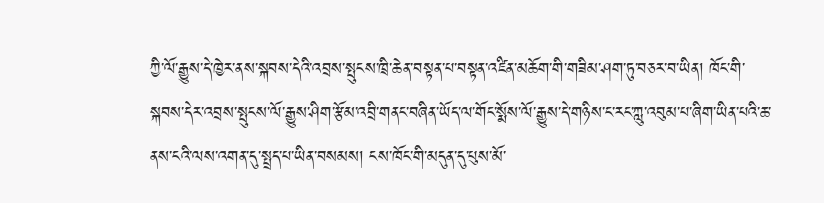ཀྱི་ལོ་རྒྱུས་དེ་ཁྱེར་ནས་སྐབས་དེའི་འབྲས་སྤུངས་ཁྲི་ཆེན་བསྟན་པ་བསྟན་འཛིན་མཆོག་གི་གཟིམ་ཤག་ཏུ་བཅར་བ་ཡིན། ཁོང་གི་སྐབས་དེར་འབྲས་སྤུངས་ལོ་རྒྱུས་ཤིག་རྩོམ་འབྲི་གནང་བཞིན་ཡོད་ལ་གོང་སྨོས་ལོ་རྒྱུས་དེ་གཉིས་ང་རང་ཀླུ་འབུམ་པ་ཞིག་ཡིན་པའི་ཆ་ནས་ངའི་ལས་འགན་དུ་སྤྲད་པ་ཡིན་བསམས། ངས་ཁོང་གི་མདུན་དུ་པུས་མོ་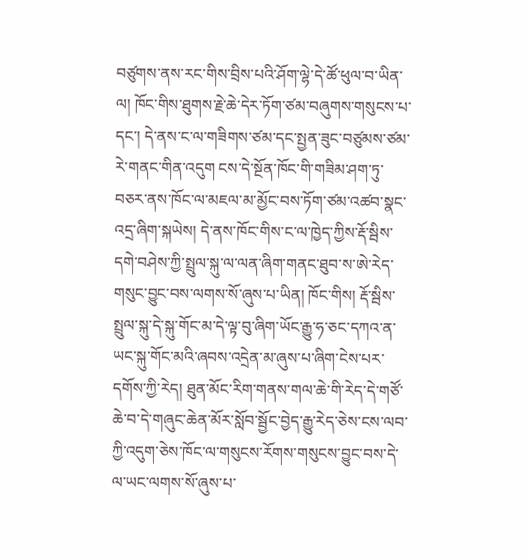བཙུགས་ནས་རང་གིས་བྲིས་པའི་ཤོག་ལྷེ་དེ་ཚོ་ཕུལ་བ་ཡིན་ལ། ཁོང་གིས་ཐུགས་རྗེ་ཆེ་དེར་ཏོག་ཙམ་བཞུགས་གསུངས་པ་དང་། དེ་ནས་ང་ལ་གཟིགས་ཙམ་དང་སྤྱན་ཟུང་བཙུམས་ཙམ་རེ་གནང་གིན་འདུག ངས་དེ་སྔོན་ཁོང་གི་གཟིམ་ཤག་ཏུ་བཅར་ནས་ཁོང་ལ་མཇལ་མ་མྱོང་བས་ཏོག་ཙམ་འཚབ་སྣང་འདྲ་ཞིག་སྐཡེས། དེ་ནས་ཁོང་གིས་ང་ལ་ཁྱེད་ཀྱིས་རྡོ་སྦིས་དགེ་བཤེས་ཀྱི་སྤྲུལ་སྐུ་ལ་ལན་ཞིག་གནང་ཐུབ་ས་ཨེ་རེད་གསུང་བྱུང་བས་ལགས་སོ་ཞུས་པ་ཡིན། ཁོང་གིས། རྡོ་སྦིས་སྤྲུལ་སྐུ་དེ་སྐུ་གོང་མ་དེ་ལྟ་བུ་ཞིག་ཡོང་རྒྱུ་ཧ་ཅང་དཀའ་ན་ཡང་སྐུ་གོང་མའི་ཞབས་འདྲེན་མ་ཞུས་པ་ཞིག་ངེས་པར་དགོས་ཀྱི་རེད། ཐུན་མོང་རིག་གནས་གལ་ཆེ་གི་རེད་དེ་གཙོ་ཆེ་བ་དེ་གཞུང་ཆེན་མོར་སློབ་སྦྱོང་བྱེད་རྒྱུ་རེད་ཅེས་ངས་ལབ་ཀྱི་འདུག་ཅེས་ཁོང་ལ་གསུངས་རོགས་གསུངས་བྱུང་བས་དེ་ལ་ཡང་ལགས་སོ་ཞུས་པ་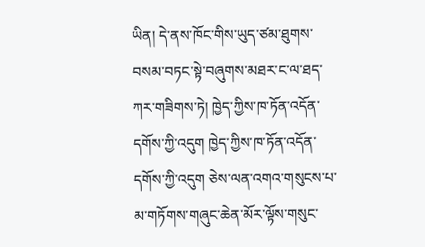ཡིན། དེ་ནས་ཁོང་གིས་ཡུད་ཙམ་ཐུགས་བསམ་བཏང་སྟེ་བཞུགས་མཐར་ང་ལ་ཐད་ཀར་གཟིགས་ཏེ། ཁྱེད་ཀྱིས་ཁ་ཏོན་འདོན་དགོས་ཀྱི་འདུག ཁྱེད་ཀྱིས་ཁ་ཏོན་འདོན་དགོས་ཀྱི་འདུག ཅེས་ལན་འགའ་གསུངས་པ་མ་གཏོགས་གཞུང་ཆེན་མོར་ལྟོས་གསུང་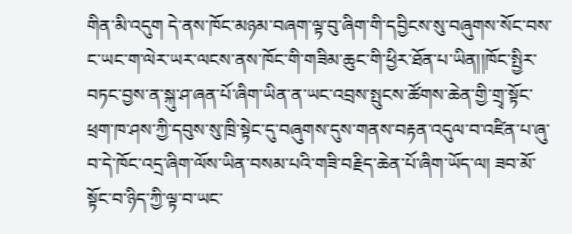གིན་མི་འདུག དེ་ནས་ཁོང་མཉམ་བཞག་ལྟ་བུ་ཞིག་གི་དབྱིངས་སུ་བཞུགས་སོང་བས་ང་ཡང་ག་ལེར་ཡར་ལངས་ནས་ཁོང་གི་གཟིམ་ཆུང་གི་ཕྱིར་ཐོན་པ་ཡིན།།ཁོང་སྤྱིར་བཏང་བྱས་ན་སྐུ་ཤ་ཞན་པོ་ཞིག་ཡིན་ན་ཡང་འབྲས་སྤུངས་ཚོགས་ཆེན་གྱི་གྲྭ་སྟོང་ཕྲག་ཁ་ཤས་ཀྱི་དབུས་སུ་ཁྲི་སྟེང་དུ་བཞུགས་དུས་གནས་བརྟན་འདུལ་བ་འཛིན་པ་ཞུ་བ་དེ་ཁོང་འདྲ་ཞིག་ལོས་ཡིན་བསམ་པའི་གཟི་བརྗིད་ཆེན་པོ་ཞིག་ཡོད་ལ། ཟབ་མོ་སྟོང་བ་ཉིད་ཀྱི་ལྟ་བ་ཡང་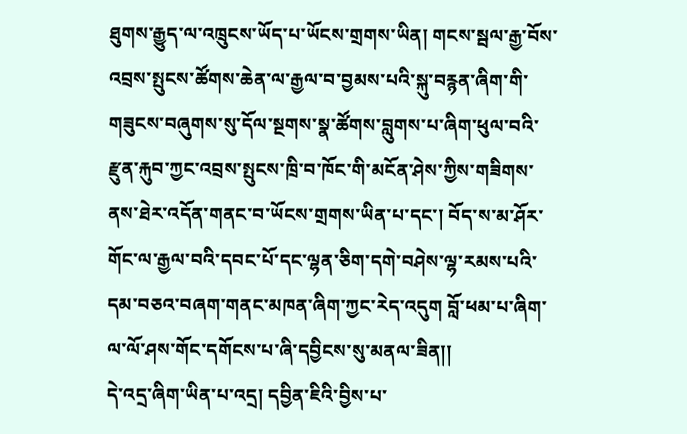ཐུགས་རྒྱུད་ལ་འཁྲུངས་ཡོད་པ་ཡོངས་གྲགས་ཡིན། གངས་སྦལ་རྒྱ་བོས་འབྲས་སྤུངས་ཚོགས་ཆེན་ལ་རྒྱལ་བ་བྱམས་པའི་སྐུ་བརྙན་ཞིག་གི་གཟུངས་བཞུགས་སུ་དོལ་སྔགས་སྣ་ཚོགས་བླུགས་པ་ཞིག་ཕུལ་བའི་རྫུན་རྐུབ་ཀྱང་འབྲས་སྤུངས་ཁྲི་བ་ཁོང་གི་མངོན་ཤེས་ཀྱིས་གཟིགས་ནས་ཐེར་འདོན་གནང་བ་ཡོངས་གྲགས་ཡིན་པ་དང་། བོད་ས་མ་ཤོར་གོང་ལ་རྒྱལ་བའི་དབང་པོ་དང་ལྷན་ཅིག་དགེ་བཤེས་ལྷ་རམས་པའི་དམ་བཅའ་བཞག་གནང་མཁན་ཞིག་ཀྱང་རེད་འདུག བློ་ཕམ་པ་ཞིག་ལ་ལོ་ཤས་གོང་དགོངས་པ་ཞི་དབྱིངས་སུ་མནལ་ཟིན།།
དེ་འདྲ་ཞིག་ཡིན་པ་འདྲ། དབྱིན་ཇིའི་བྱིས་པ་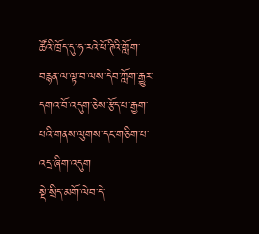ཚོའི་ཁྲོད་དུ་ཧ་རའེ་ཕོ་ཊིའི་གློག་བརྙན་ལ་ལྟ་བ་ལས་དེབ་ཀློག་རྒྱུར་དགའ་བོ་འདུག་ཅེས་རྩོད་པ་རྒྱག་པའི་གནས་ལུགས་དང་གཅིག་པ་འདྲ་ཞིག་འདུག
སྡེ་སྲིད་མགོ་ལེབ་དེ་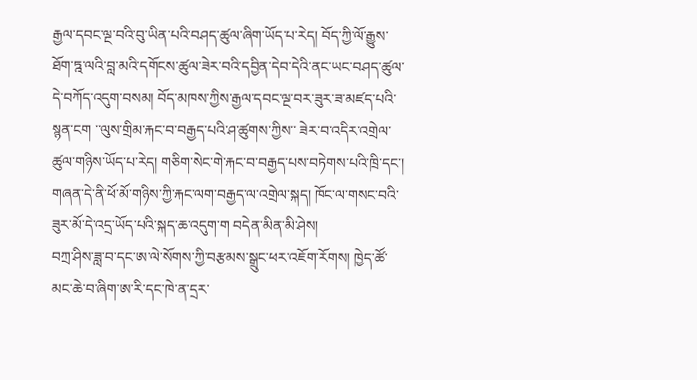རྒྱལ་དབང་ལྔ་བའི་བུ་ཡིན་པའི་བཤད་ཚུལ་ཞིག་ཡོད་པ་རེད། བོད་ཀྱི་ལོ་རྒྱུས་ཐོག་ཏྰ་ལའི་བླ་མའི་དགོངས་ཚུལ་ཟེར་བའི་དབྱིན་དེབ་དེའི་ནང་ཡང་བཤད་ཚུལ་དེ་བཀོད་འདུག་བསམ། བོད་མཁས་ཀྱིས་རྒྱལ་དབང་ལྔ་བར་ཟུར་ཟ་མཛད་པའི་སྙན་ངག ་་ལུས་གྲིམ་རྐང་བ་བརྒྱད་པའི་ཤ་ཚུགས་ཀྱིས་་ ཟེར་བ་འདིར་འགྲེལ་ཚུལ་གཉིས་ཡོད་པ་རེད། གཅིག་སེང་གེ་རྐང་བ་བརྒྱད་པས་བཏེགས་པའི་ཁྲི་དང་། གཞན་དེ་ནི་ཕོ་མོ་གཉིས་ཀྱི་རྐང་ལག་བརྒྱད་ལ་འགྲེལ་སྐད། ཁོང་ལ་གསང་བའི་ཟུར་མོ་དེ་འདྲ་ཡོད་པའི་སྐད་ཆ་འདུག་ག བདེན་མིན་མི་ཤེས།
བཀྲ་ཤིས་ཟླ་བ་དང་ཨ་ལེ་སོགས་ཀྱི་བརྩམས་སྒྲུང་ཕར་འཇོག་རོགས། ཁྱེད་ཚོ་མང་ཆེ་བ་ཞིག་ཨ་རི་དང་ཁེ་ན་དྲར་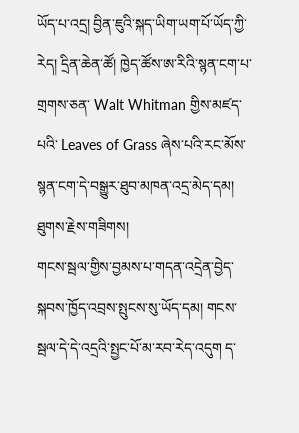ཡོད་པ་འདྲ། བྱིན་ཇུའི་སྐད་ཡིག་ཡག་པོ་ཡོད་ཀྱི་རེད། དྲིན་ཆེན་ཚོ། ཁྱེད་ཚོས་ཨ་རིའི་སྙན་ངག་པ་གྲགས་ཅན་ Walt Whitman གྱིས་མཛད་པའི་ Leaves of Grass ཞེས་པའི་རང་མོས་སྙན་ངག་དེ་བསྒྱུར་ཐུབ་མཁན་འདྲ་མེད་དམ། ཐུགས་རྗེས་གཟིགས།
གངས་སྦལ་གྱིས་བྱམས་པ་གདན་འདྲེན་བྱེད་སྐབས་ཁྱོད་འབྲས་སྤུངས་སུ་ཡོད་དམ། གངས་སྦལ་དེ་དེ་འདྲའི་སྤྱང་པོ་མ་རབ་རེད་འདུག ད་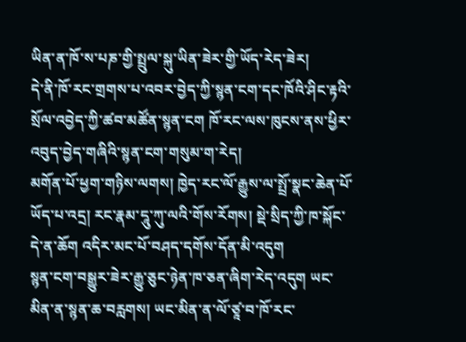ཡིན་ན་ཁོ་ས་པཎ་གྱི་སྤྲུལ་སྐུ་ཡིན་ཟེར་གྱི་ཡོད་རེད་ཟེར།
དེ་ནི་ཁོ་རང་གྲགས་པ་འབར་བྱེད་ཀྱི་སྙན་ངག་དང་ཁོའི་ཤིང་རྟའི་སྲོལ་འབྱེད་ཀྱི་ཚབ་མཚོན་སྙན་ངག ཁོ་རང་ལས་ཁུངས་ནས་ཕྱིར་འབུད་བྱེད་གཞིའི་སྙན་ངག་གསུམ་ག་རེད།
མགོན་པོ་ཕྱག་གཉིས་ལགས། ཁྱེད་རང་ལོ་རྒྱུས་ལ་སྤྲོ་སྣང་ཆེན་པོ་ཡོད་པ་འདྲ། རང་རྣམ་དཱུ་ཀུ་ལའི་གོས་རོགས། སྡེ་སྲིད་ཀྱི་ཁ་སྐོང་དེ་ན་ཆོག འདིར་མང་པོ་བཤད་དགོས་དོན་མི་འདུག
སྙན་ངག་བསྒྱུར་ཟེར་རྒྱུ་ཅུང་ཉེན་ཁ་ཅན་ཞིག་རེད་འདུག ཡང་མིན་ན་སྙན་ཆ་བརླགས། ཡང་མིན་ན་ལོ་ཙཱ་བ་ཁོ་རང་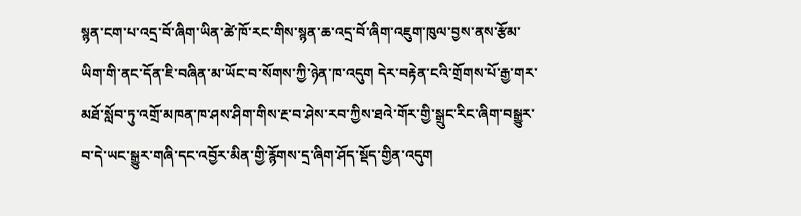སྙན་ངག་པ་འདྲ་བོ་ཞིག་ཡིན་ཚེ་ཁོ་རང་གིས་སྙན་ཆ་འདྲ་བོ་ཞིག་འཇུག་ཁུལ་བྱས་ནས་རྩོམ་ཡིག་གི་ནང་དོན་ཇི་བཞིན་མ་ཡོང་བ་སོགས་ཀྱི་ཉེན་ཁ་འདུག དེར་བརྟེན་ངའི་གྲོགས་པོ་རྒྱ་གར་མཐོ་སློབ་ཏུ་འགྲོ་མཁན་ཁ་ཤས་ཤིག་གིས་རྔ་བ་ཤེས་རབ་ཀྱིས་ཐའེ་གོར་གྱི་སྒྲུང་རིང་ཞིག་བསྒྱུར་བ་དེ་ཡང་སྒྱུར་གཞི་དང་འབྱོར་མིན་གྱི་རྙོགས་དྲ་ཞིག་ཤོད་སྡོད་གྱིན་འདུག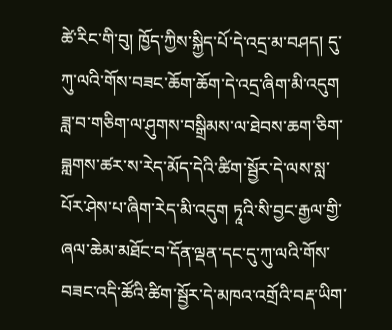ཚེ་རིང་གི་བུ། ཁྱོད་ཀྱིས་སྐྱིད་པོ་དེ་འདྲ་མ་བཤད། དུ་ཀུ་ལའི་གོས་བཟང་ཆོག་ཆོག་དེ་འདྲ་ཞིག་མི་འདུག ཟླ་བ་གཅིག་ལ་ཤུགས་བསྒྲིམས་ལ་ཐེབས་ཆག་ཅིག་བྐླགས་ཚར་ས་རེད་མོད་དེའི་ཚིག་སྦྱོར་དེ་ལས་སླ་པོར་ཤེས་པ་ཞིག་རེད་མི་འདུག ཏཱའི་སི་བྱང་རྒྱལ་གྱི་ཞལ་ཆེམ་མཐོང་བ་དོན་ལྡན་དང་དུ་ཀུ་ལའི་གོས་བཟང་འདི་ཚོའི་ཚིག་སྦྱོར་དེ་མཁའ་འགྲོའི་བརྡ་ཡིག་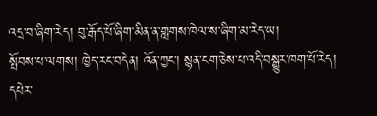འདྲ་བ་ཞིག་རེད། བུ་རྒོད་པོ་ཞིག་མིན་ན་གླགས་ཁེལ་ས་ཞིག་མ་རེད་ཡ།
སྤོབས་པ་ལགས། ཁྱེད་རང་བདེན། འོན་ཀྱང་། སྙན་ངག་ཅེས་པ་འདི་བསྒྱུར་ཁག་པོ་རེད། དཔེར་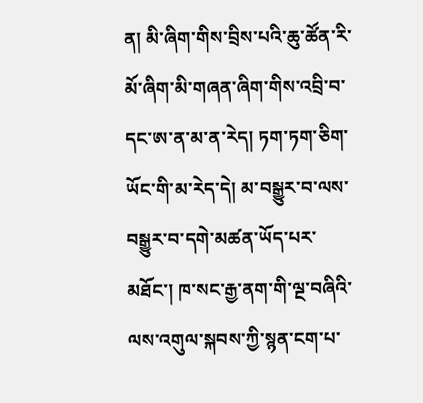ན། མི་ཞིག་གིས་བྲིས་པའི་ཆུ་ཚོན་རི་མོ་ཞིག་མི་གཞན་ཞིག་གིས་འབྲི་བ་དང་ཨ་ན་མ་ན་རེད། ཏག་ཏག་ཅིག་ཡོང་གི་མ་རེད་དེ། མ་བསྒྱུར་བ་ལས་བསྒྱུར་བ་དགེ་མཚན་ཡོད་པར་མཐོང་། ཁ་སང་རྒྱ་ནག་གི་ལྔ་བཞིའི་ལས་འགུལ་སྐབས་ཀྱི་སྙན་ངག་པ་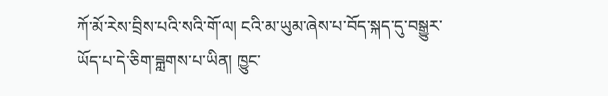ཀོ་མོ་རེས་བྲིས་པའི་སའི་གོ་ལ། ངའི་མ་ཡུམ་ཞེས་པ་བོད་སྐད་དུ་བསྒྱུར་ཡོད་པ་དེ་ཅིག་བྐླགས་པ་ཡིན། ཁྱུང་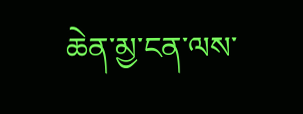ཆེན་མྱ་ངན་ལས་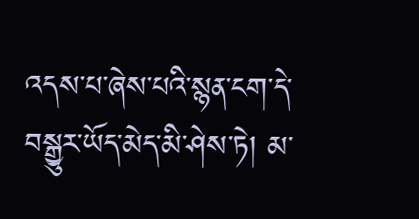འདས་པ་ཞེས་པའི་སྙན་ངག་དེ་བསྒྱུར་ཡོད་མེད་མི་ཤེས་ཏེ། མ་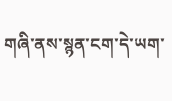གཞི་ནས་སྙན་ངག་དེ་ཡག་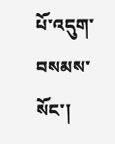པོ་འདུག་བསམས་སོང་།